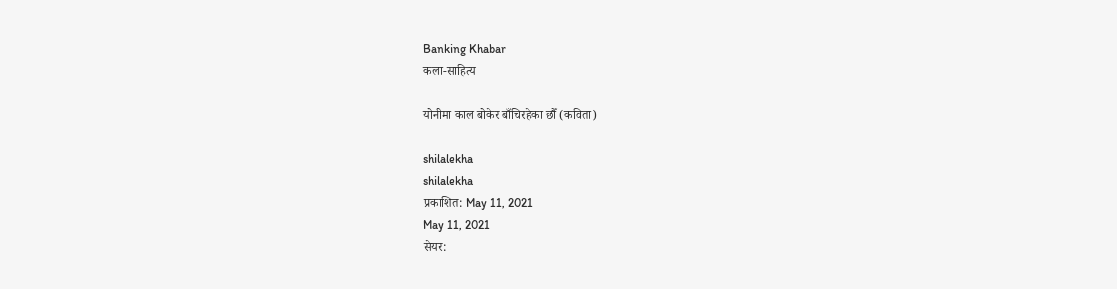Banking Khabar
कला-साहित्य

योनीमा काल बोकेर बाँचिरहेका छौँ (कविता)

shilalekha
shilalekha
प्रकाशित: May 11, 2021
May 11, 2021
सेयर: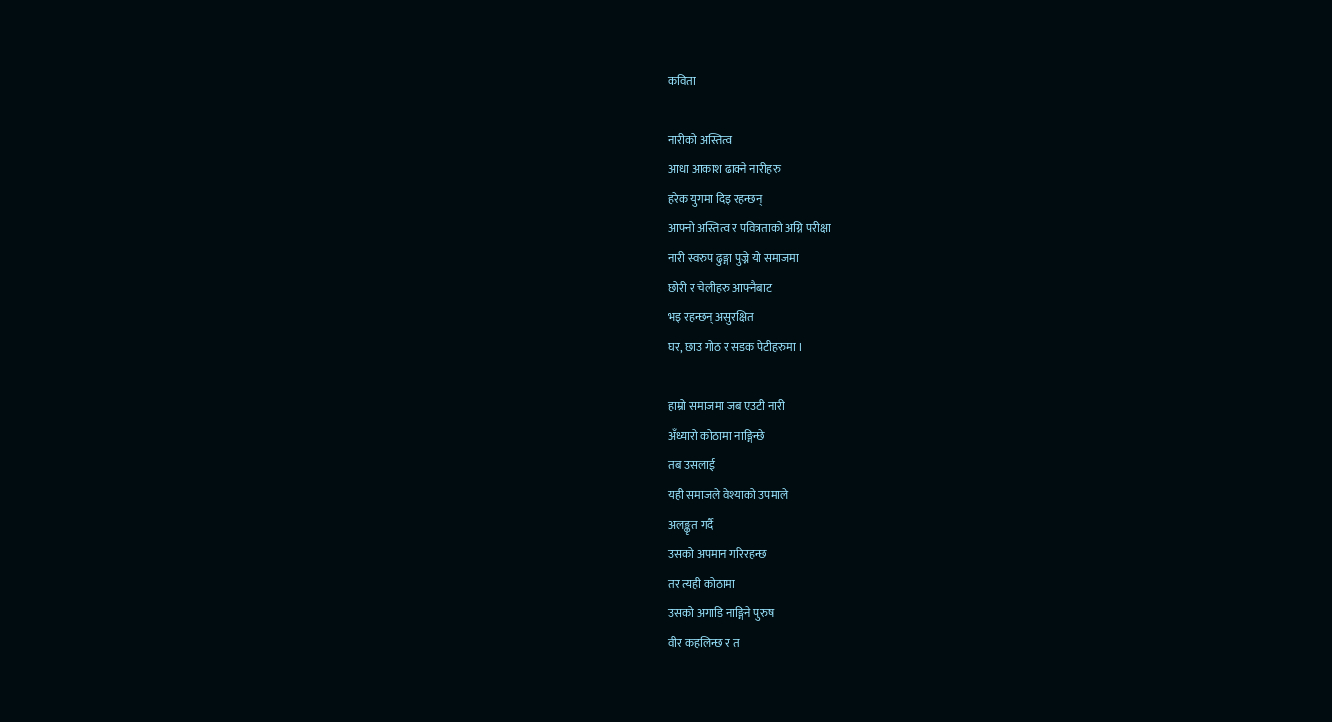कविता

नारीको अस्तित्व
आधा आकाश ढाक्ने नारीहरु
हरेक युगमा दिइ रहन्छन्
आफ्नो अस्तित्व र पवित्रताको अग्नि परीक्षा
नारी स्वरुप ढुङ्गा पुज्ने यो समाजमा
छोरी र चेलीहरु आफ्नैबाट
भइ रहन्छन् असुरक्षित
घर, छाउ गोठ र सडक पेटीहरुमा ।

हाम्रो समाजमा जब एउटी नारी
अँध्यारो कोठामा नाङ्गिन्छे
तब उसलाई
यही समाजले वेश्याको उपमाले
अलङ्कृत गर्दै
उसको अपमान गरिरहन्छ
तर त्यही कोठामा
उसको अगाडि नाङ्गिने पुरुष
वीर कहलिन्छ र त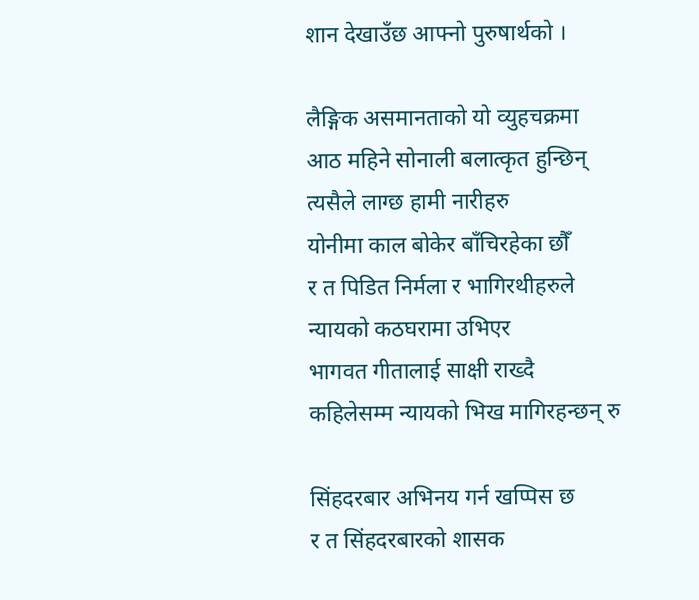शान देखाउँछ आफ्नो पुरुषार्थको ।

लैङ्गिक असमानताको यो व्युहचक्रमा
आठ महिने सोनाली बलात्कृत हुन्छिन्
त्यसैले लाग्छ हामी नारीहरु
योनीमा काल बोकेर बाँचिरहेका छौँ
र त पिडित निर्मला र भागिरथीहरुले
न्यायको कठघरामा उभिएर
भागवत गीतालाई साक्षी राख्दै
कहिलेसम्म न्यायको भिख मागिरहन्छन् रु

सिंहदरबार अभिनय गर्न खप्पिस छ
र त सिंहदरबारको शासक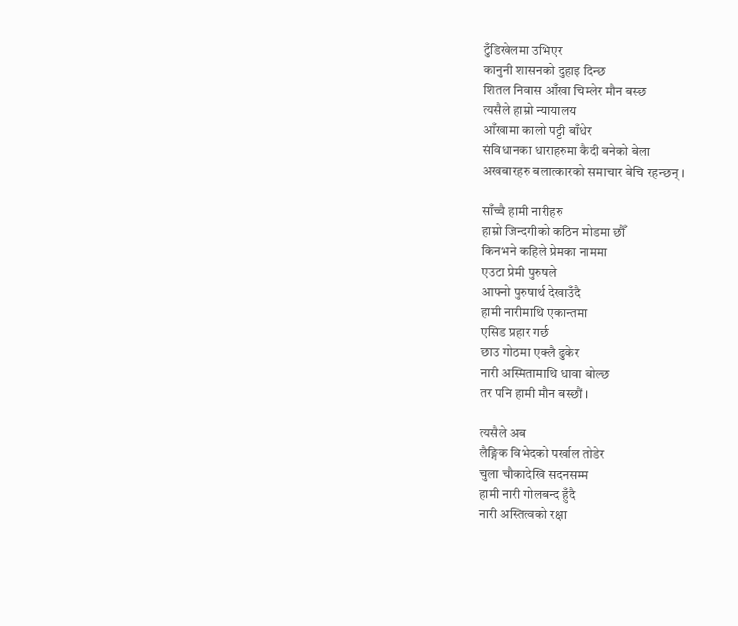टुँडिखेलमा उभिएर
कानुनी शासनको दुहाइ दिन्छ
शितल निवास आँखा चिम्लेर मौन बस्छ
त्यसैले हाम्रो न्यायालय
आँखामा कालो पट्टी बाँधेर
संविधानका धाराहरुमा कैदी बनेको बेला
अखबारहरु बलात्कारको समाचार बेचि रहन्छन् ।

साँच्चै हामी नारीहरु
हाम्रो जिन्दगीको कठिन मोडमा छौँ
किनभने कहिले प्रेमका नाममा
एउटा प्रेमी पुरुषले
आफ्नो पुरुषार्थ देखाउँदै
हामी नारीमाथि एकान्तमा
एसिड प्रहार गर्छ
छाउ गोठमा एक्लै ढुकेर
नारी अस्मितामाथि धावा बोल्छ
तर पनि हामी मौन बस्छौं ।

त्यसैले अब
लैङ्गिक विभेदको पर्खाल तोडेर
चुला चौकादेखि सदनसम्म
हामी नारी गोलबन्द हुँदै
नारी अस्तित्वको रक्षा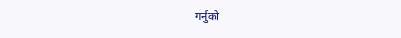गर्नुको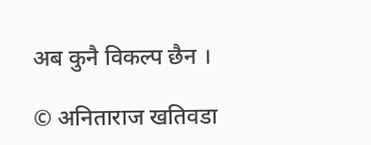अब कुनै विकल्प छैन ।

© अनिताराज खतिवडा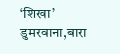‘शिखा’
डुमरवाना,बारा